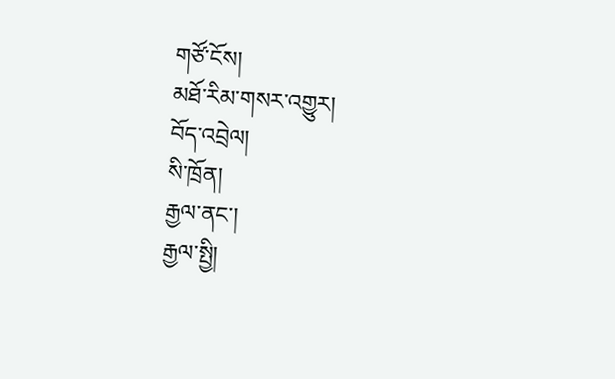གཙོ་ངོས།
མཐོ་རིམ་གསར་འགྱུར།
བོད་འབྲེལ།
སི་ཁྲོན།
རྒྱལ་ནང་།
རྒྱལ་སྤྱི།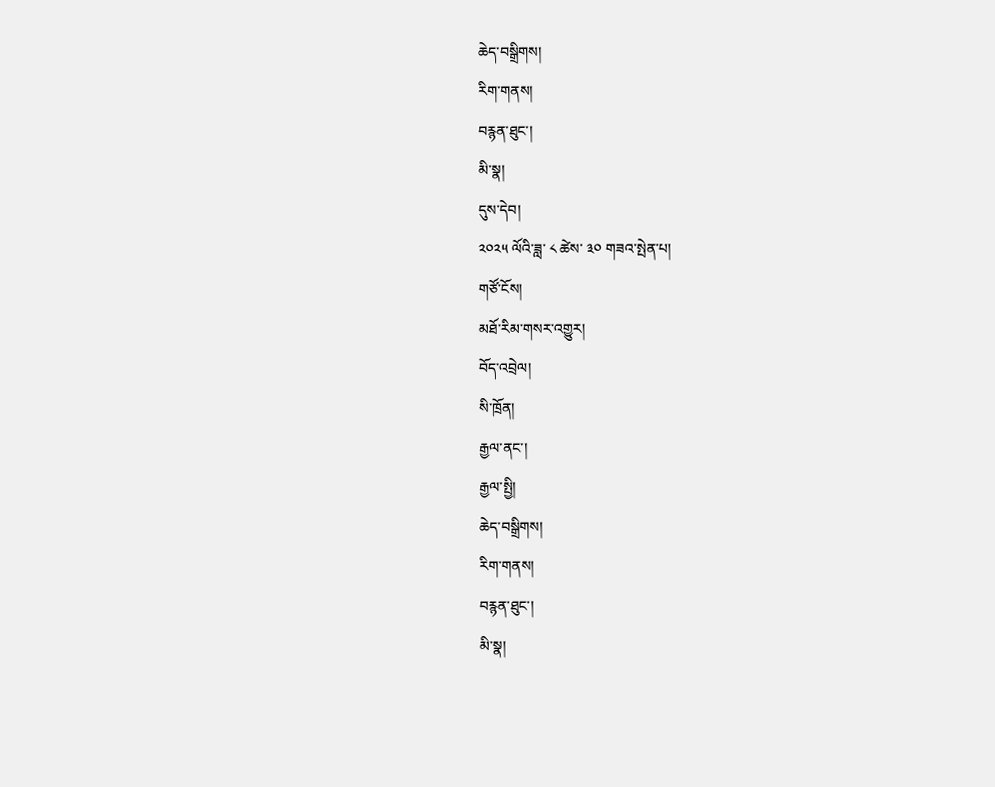ཆེད་བསྒྲིགས།
རིག་གནས།
བརྙན་ཐུང་།
མི་སྣ།
དུས་དེབ།
༢༠༢༥ ལོའི་ཟླ་ ༨ ཚེས་ ༣༠ གཟའ་སྤེན་པ།
གཙོ་ངོས།
མཐོ་རིམ་གསར་འགྱུར།
བོད་འབྲེལ།
སི་ཁྲོན།
རྒྱལ་ནང་།
རྒྱལ་སྤྱི།
ཆེད་བསྒྲིགས།
རིག་གནས།
བརྙན་ཐུང་།
མི་སྣ།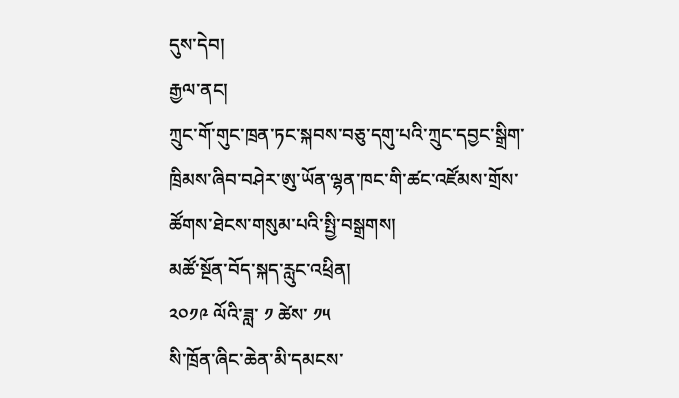དུས་དེབ།
རྒྱལ་ནང།
ཀྲུང་གོ་གུང་ཁྲན་ཏང་སྐབས་བཅུ་དགུ་པའི་ཀྲུང་དབྱང་སྒྲིག་ཁྲིམས་ཞིབ་བཤེར་ཨུ་ཡོན་ལྷན་ཁང་གི་ཚང་འཛོམས་གྲོས་ཚོགས་ཐེངས་གསུམ་པའི་སྤྱི་བསྒྲགས།
མཚོ་སྔོན་བོད་སྐད་རླུང་འཕྲིན།
༢༠༡༩ ལོའི་ཟླ་ ༡ ཚེས་ ༡༥
སི་ཁྲོན་ཞིང་ཆེན་མི་དམངས་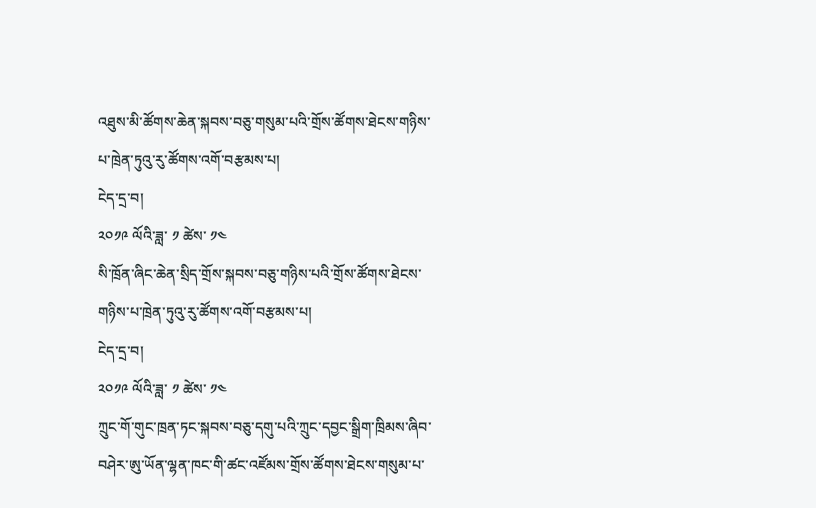འཐུས་མི་ཚོགས་ཆེན་སྐབས་བཅུ་གསུམ་པའི་གྲོས་ཚོགས་ཐེངས་གཉིས་པ་ཁྲེན་ཏུའུ་རུ་ཚོགས་འགོ་བརྩམས་པ།
ངེད་དྲ་བ།
༢༠༡༩ ལོའི་ཟླ་ ༡ ཚེས་ ༡༤
སི་ཁྲོན་ཞིང་ཆེན་སྲིད་གྲོས་སྐབས་བཅུ་གཉིས་པའི་གྲོས་ཚོགས་ཐེངས་གཉིས་པ་ཁྲེན་ཏུའུ་རུ་ཚོགས་འགོ་བརྩམས་པ།
ངེད་དྲ་བ།
༢༠༡༩ ལོའི་ཟླ་ ༡ ཚེས་ ༡༤
ཀྲུང་གོ་གུང་ཁྲན་ཏང་སྐབས་བཅུ་དགུ་པའི་ཀྲུང་དབྱང་སྒྲིག་ཁྲིམས་ཞིབ་བཤེར་ཨུ་ཡོན་ལྷན་ཁང་གི་ཚང་འཛོམས་གྲོས་ཚོགས་ཐེངས་གསུམ་པ་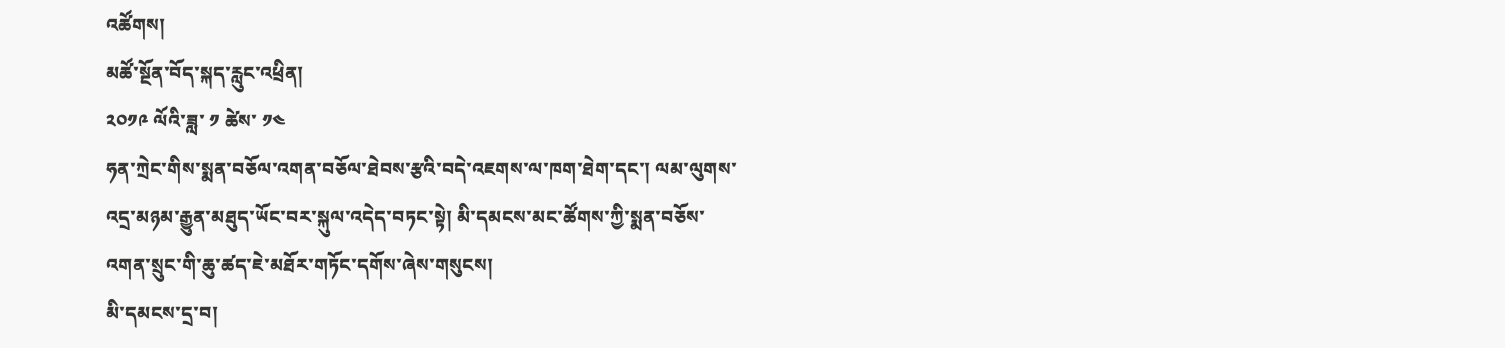འཚོགས།
མཚོ་སྔོན་བོད་སྐད་རླུང་འཕྲིན།
༢༠༡༩ ལོའི་ཟླ་ ༡ ཚེས་ ༡༤
ཧན་ཀྲེང་གིས་སྨན་བཅོལ་འགན་བཅོལ་ཐེབས་རྩའི་བདེ་འཇགས་ལ་ཁག་ཐེག་དང་། ལམ་ལུགས་འདྲ་མཉམ་རྒྱུན་མཐུད་ཡོང་བར་སྐུལ་འདེད་བཏང་སྟེ། མི་དམངས་མང་ཚོགས་ཀྱི་སྨན་བཅོས་འགན་སྲུང་གི་ཆུ་ཚད་ཇེ་མཐོར་གཏོང་དགོས་ཞེས་གསུངས།
མི་དམངས་དྲ་བ།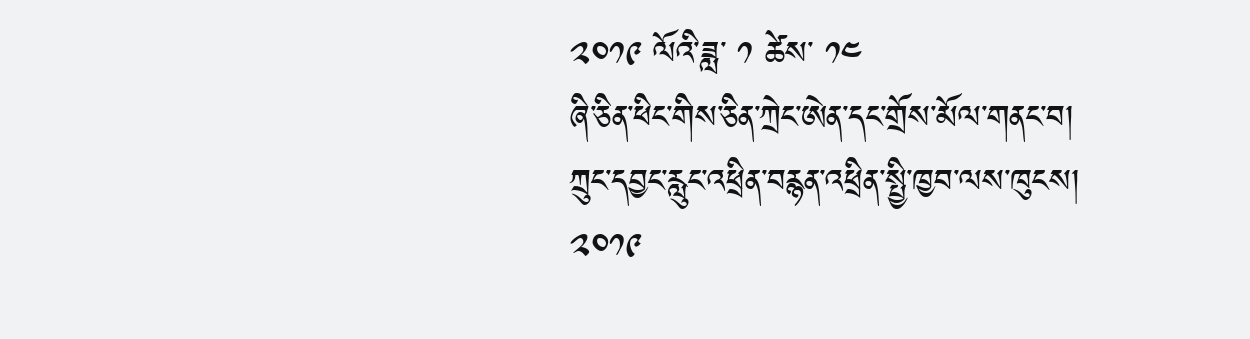༢༠༡༩ ལོའི་ཟླ་ ༡ ཚེས་ ༡༤
ཞི་ཅིན་ཕིང་གིས་ཅིན་ཀྲེང་ཨེན་དང་གྲོས་མོལ་གནང་བ།
ཀྲུང་དབྱང་རླུང་འཕྲིན་བརྙན་འཕྲིན་སྤྱི་ཁྱབ་ལས་ཁུངས།
༢༠༡༩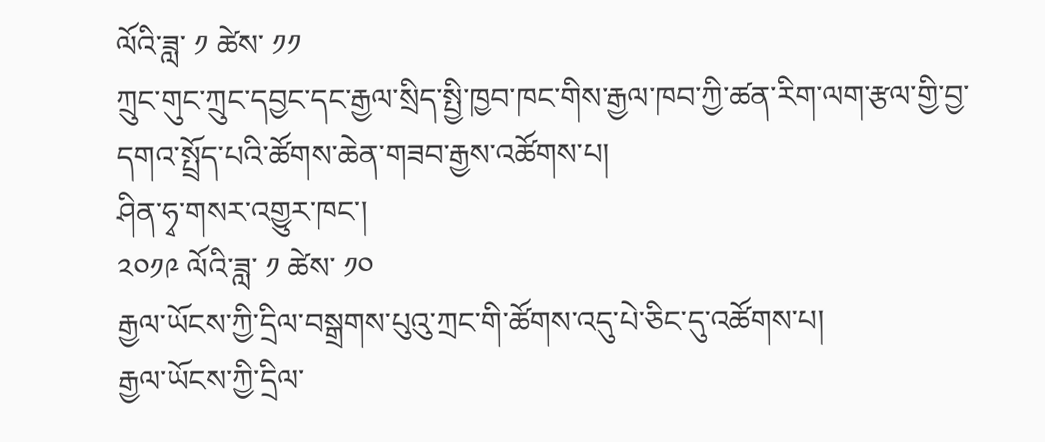ལོའི་ཟླ་ ༡ ཚེས་ ༡༡
ཀྲུང་གུང་ཀྲུང་དབྱང་དང་རྒྱལ་སྲིད་སྤྱི་ཁྱབ་ཁང་གིས་རྒྱལ་ཁབ་ཀྱི་ཚན་རིག་ལག་རྩལ་གྱི་བྱ་དགའ་སྤྲོད་པའི་ཚོགས་ཆེན་གཟབ་རྒྱས་འཚོགས་པ།
ཤིན་ཧྭ་གསར་འགྱུར་ཁང་།
༢༠༡༩ ལོའི་ཟླ་ ༡ ཚེས་ ༡༠
རྒྱལ་ཡོངས་ཀྱི་དྲིལ་བསྒྲགས་པུའུ་ཀྲང་གི་ཚོགས་འདུ་པེ་ཅིང་དུ་འཚོགས་པ།
རྒྱལ་ཡོངས་ཀྱི་དྲིལ་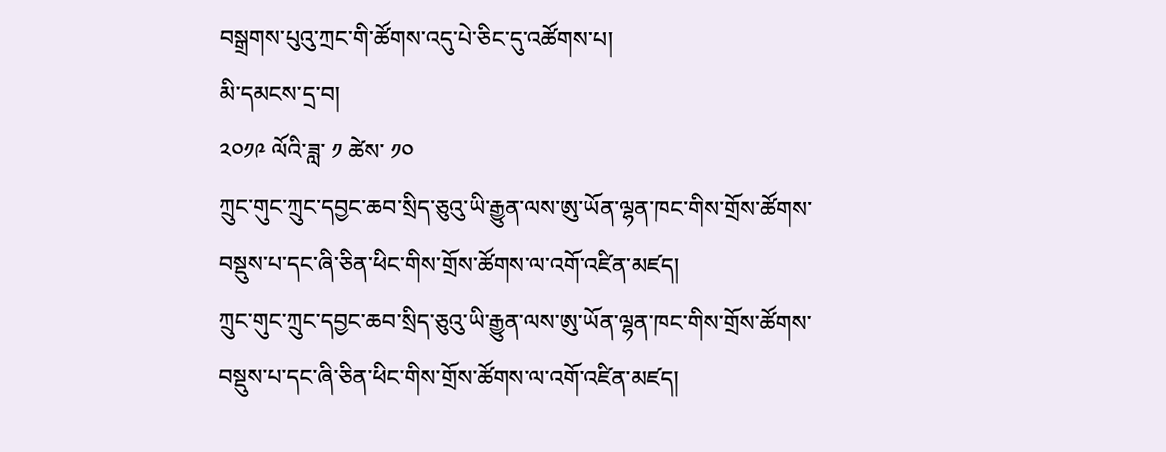བསྒྲགས་པུའུ་ཀྲང་གི་ཚོགས་འདུ་པེ་ཅིང་དུ་འཚོགས་པ།
མི་དམངས་དྲ་བ།
༢༠༡༩ ལོའི་ཟླ་ ༡ ཚེས་ ༡༠
ཀྲུང་གུང་ཀྲུང་དབྱང་ཆབ་སྲིད་ཅུའུ་ཡི་རྒྱུན་ལས་ཨུ་ཡོན་ལྷན་ཁང་གིས་གྲོས་ཚོགས་བསྡུས་པ་དང་ཞི་ཅིན་ཕིང་གིས་གྲོས་ཚོགས་ལ་འགོ་འཛིན་མཛད།
ཀྲུང་གུང་ཀྲུང་དབྱང་ཆབ་སྲིད་ཅུའུ་ཡི་རྒྱུན་ལས་ཨུ་ཡོན་ལྷན་ཁང་གིས་གྲོས་ཚོགས་བསྡུས་པ་དང་ཞི་ཅིན་ཕིང་གིས་གྲོས་ཚོགས་ལ་འགོ་འཛིན་མཛད།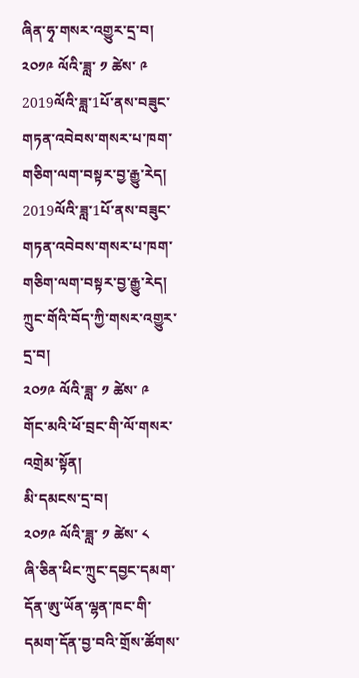ཞིན་ཧྭ་གསར་འགྱུར་དྲ་བ།
༢༠༡༩ ལོའི་ཟླ་ ༡ ཚེས་ ༩
2019ལོའི་ཟླ་1པོ་ནས་བཟུང་གཏན་འབེབས་གསར་པ་ཁག་གཅིག་ལག་བསྟར་བྱ་རྒྱུ་རེད།
2019ལོའི་ཟླ་1པོ་ནས་བཟུང་གཏན་འབེབས་གསར་པ་ཁག་གཅིག་ལག་བསྟར་བྱ་རྒྱུ་རེད།
ཀྲུང་གོའི་བོད་ཀྱི་གསར་འགྱུར་དྲ་བ།
༢༠༡༩ ལོའི་ཟླ་ ༡ ཚེས་ ༩
གོང་མའི་ཕོ་བྲང་གི་ལོ་གསར་འགྲེམ་སྟོན།
མི་དམངས་དྲ་བ།
༢༠༡༩ ལོའི་ཟླ་ ༡ ཚེས་ ༨
ཞི་ཅིན་ཕིང་ཀྲུང་དབྱང་དམག་དོན་ཨུ་ཡོན་ལྷན་ཁང་གི་དམག་དོན་བྱ་བའི་གྲོས་ཚོགས་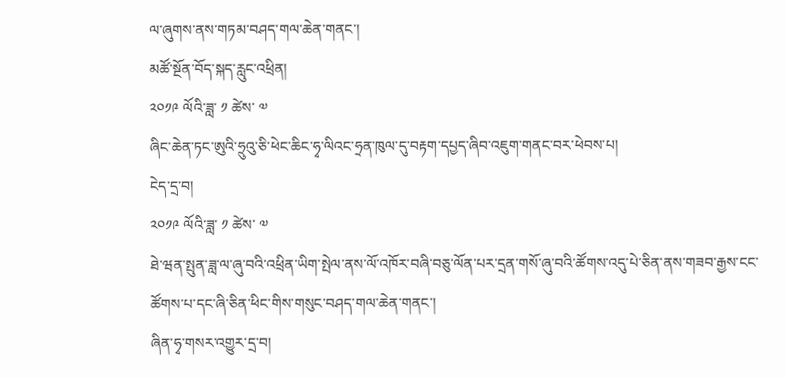ལ་ཞུགས་ནས་གཏམ་བཤད་གལ་ཆེན་གནང་།
མཚོ་སྔོན་བོད་སྐད་རླུང་འཕྲིན།
༢༠༡༩ ལོའི་ཟླ་ ༡ ཚེས་ ༧
ཞིང་ཆེན་ཏང་ཨུའི་ཧྲུའུ་ཅི་ཕེང་ཆིང་ཧྭ་ལིའང་ཧྲན་ཁུལ་དུ་བརྟག་དཔྱད་ཞིབ་འཇུག་གནང་བར་ཕེབས་པ།
ངེད་དྲ་བ།
༢༠༡༩ ལོའི་ཟླ་ ༡ ཚེས་ ༧
ཐེ་ཝན་སྤུན་ཟླ་ལ་ཞུ་བའི་འཕྲིན་ཡིག་སྤེལ་ནས་ལོ་འཁོར་བཞི་བཅུ་ལོན་པར་དྲན་གསོ་ཞུ་བའི་ཚོགས་འདུ་པེ་ཅིན་ནས་གཟབ་རྒྱས་ངང་ཚོགས་པ་དང་ཞི་ཅིན་ཕིང་གིས་གསུང་བཤད་གལ་ཆེན་གནང་།
ཞིན་ཧྭ་གསར་འགྱུར་དྲ་བ།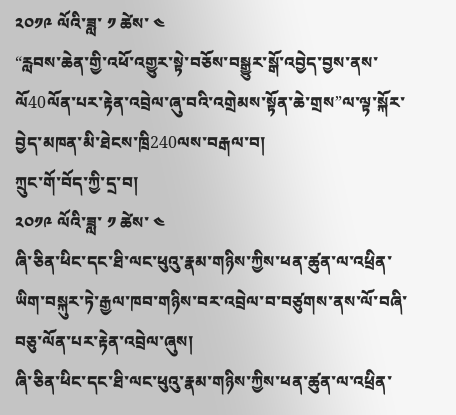༢༠༡༩ ལོའི་ཟླ་ ༡ ཚེས་ ༤
“རླབས་ཆེན་གྱི་འཕོ་འགྱུར་སྟེ་བཅོས་བསྒྱུར་སྒོ་འབྱེད་བྱས་ནས་ལོ40ལོན་པར་རྟེན་འབྲེལ་ཞུ་བའི་འགྲེམས་སྟོན་ཆེ་གྲས”ལ་ལྟ་སྐོར་བྱེད་མཁན་མི་ཐེངས་ཁྲི240ལས་བརྒལ་བ།
ཀྲུང་གོ་བོད་ཀྱི་དྲ་བ།
༢༠༡༩ ལོའི་ཟླ་ ༡ ཚེས་ ༤
ཞི་ཅིན་ཕིང་དང་ཐི་ལང་ཕུའུ་རྣམ་གཉིས་ཀྱིས་ཕན་ཚུན་ལ་འཕྲིན་ཡིག་བསྐུར་ཏེ་རྒྱལ་ཁབ་གཉིས་བར་འབྲེལ་བ་བཙུགས་ནས་ལོ་བཞི་བཅུ་ལོན་པར་རྟེན་འབྲེལ་ཞུས།
ཞི་ཅིན་ཕིང་དང་ཐི་ལང་ཕུའུ་རྣམ་གཉིས་ཀྱིས་ཕན་ཚུན་ལ་འཕྲིན་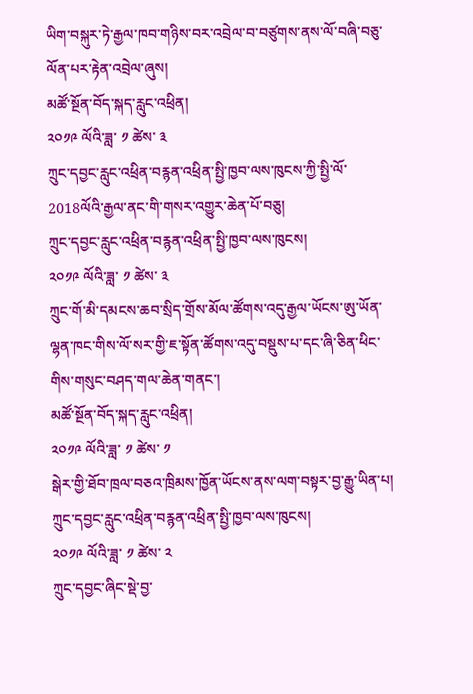ཡིག་བསྐུར་ཏེ་རྒྱལ་ཁབ་གཉིས་བར་འབྲེལ་བ་བཙུགས་ནས་ལོ་བཞི་བཅུ་ལོན་པར་རྟེན་འབྲེལ་ཞུས།
མཚོ་སྔོན་བོད་སྐད་རླུང་འཕྲིན།
༢༠༡༩ ལོའི་ཟླ་ ༡ ཚེས་ ༣
ཀྲུང་དབྱང་རླུང་འཕྲིན་བརྙན་འཕྲིན་སྤྱི་ཁྱབ་ལས་ཁུངས་ཀྱི་སྤྱི་ལོ་2018ལོའི་རྒྱལ་ནང་གི་གསར་འགྱུར་ཆེན་པོ་བཅུ།
ཀྲུང་དབྱང་རླུང་འཕྲིན་བརྙན་འཕྲིན་སྤྱི་ཁྱབ་ལས་ཁུངས།
༢༠༡༩ ལོའི་ཟླ་ ༡ ཚེས་ ༣
ཀྲུང་གོ་མི་དམངས་ཆབ་སྲིད་གྲོས་མོལ་ཚོགས་འདུ་རྒྱལ་ཡོངས་ཨུ་ཡོན་ལྷན་ཁང་གིས་ལོ་སར་གྱི་ཇ་སྟོན་ཚོགས་འདུ་བསྡུས་པ་དང་ཞི་ཅིན་ཕིང་གིས་གསུང་བཤད་གལ་ཆེན་གནང་།
མཚོ་སྔོན་བོད་སྐད་རླུང་འཕྲིན།
༢༠༡༩ ལོའི་ཟླ་ ༡ ཚེས་ ༡
སྒེར་གྱི་ཐོབ་ཁྲལ་བཅའ་ཁྲིམས་ཁྱོན་ཡོངས་ནས་ལག་བསྟར་བྱ་རྒྱུ་ཡིན་པ།
ཀྲུང་དབྱང་རླུང་འཕྲིན་བརྙན་འཕྲིན་སྤྱི་ཁྱབ་ལས་ཁུངས།
༢༠༡༩ ལོའི་ཟླ་ ༡ ཚེས་ ༢
ཀྲུང་དབྱང་ཞིང་སྡེ་བྱ་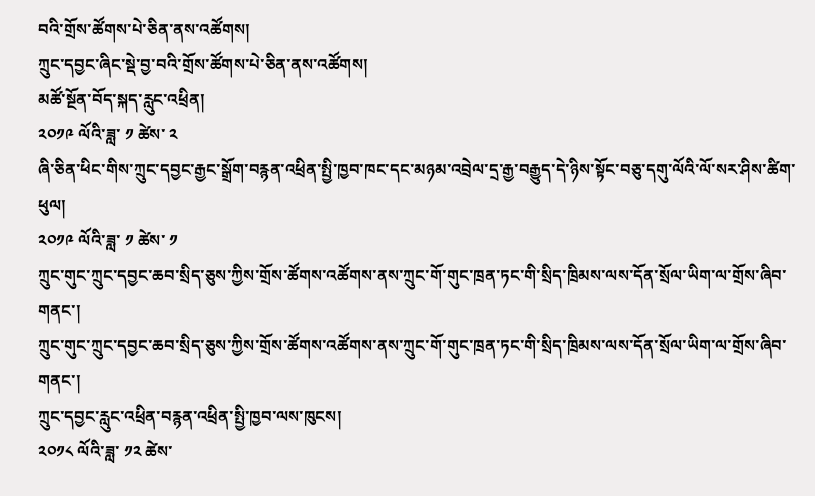བའི་གྲོས་ཚོགས་པེ་ཅིན་ནས་འཚོགས།
ཀྲུང་དབྱང་ཞིང་སྡེ་བྱ་བའི་གྲོས་ཚོགས་པེ་ཅིན་ནས་འཚོགས།
མཚོ་སྔོན་བོད་སྐད་རླུང་འཕྲིན།
༢༠༡༩ ལོའི་ཟླ་ ༡ ཚེས་ ༢
ཞི་ཅིན་ཕིང་གིས་ཀྲུང་དབྱང་རྒྱང་སྒྲོག་བརྙན་འཕྲིན་སྤྱི་ཁྱབ་ཁང་དང་མཉམ་འབྲེལ་དྲ་རྒྱ་བརྒྱུད་དེ་ཉིས་སྟོང་བཅུ་དགུ་ལོའི་ལོ་སར་ཤིས་ཚིག་ཕུལ།
༢༠༡༩ ལོའི་ཟླ་ ༡ ཚེས་ ༡
ཀྲུང་གུང་ཀྲུང་དབྱང་ཆབ་སྲིད་ཅུས་ཀྱིས་གྲོས་ཚོགས་འཚོགས་ནས་ཀྲུང་གོ་གུང་ཁྲན་ཏང་གི་སྲིད་ཁྲིམས་ལས་དོན་སྲོལ་ཡིག་ལ་གྲོས་ཞིབ་གནང་།
ཀྲུང་གུང་ཀྲུང་དབྱང་ཆབ་སྲིད་ཅུས་ཀྱིས་གྲོས་ཚོགས་འཚོགས་ནས་ཀྲུང་གོ་གུང་ཁྲན་ཏང་གི་སྲིད་ཁྲིམས་ལས་དོན་སྲོལ་ཡིག་ལ་གྲོས་ཞིབ་གནང་།
ཀྲུང་དབྱང་རླུང་འཕྲིན་བརྙན་འཕྲིན་སྤྱི་ཁྱབ་ལས་ཁུངས།
༢༠༡༨ ལོའི་ཟླ་ ༡༢ ཚེས་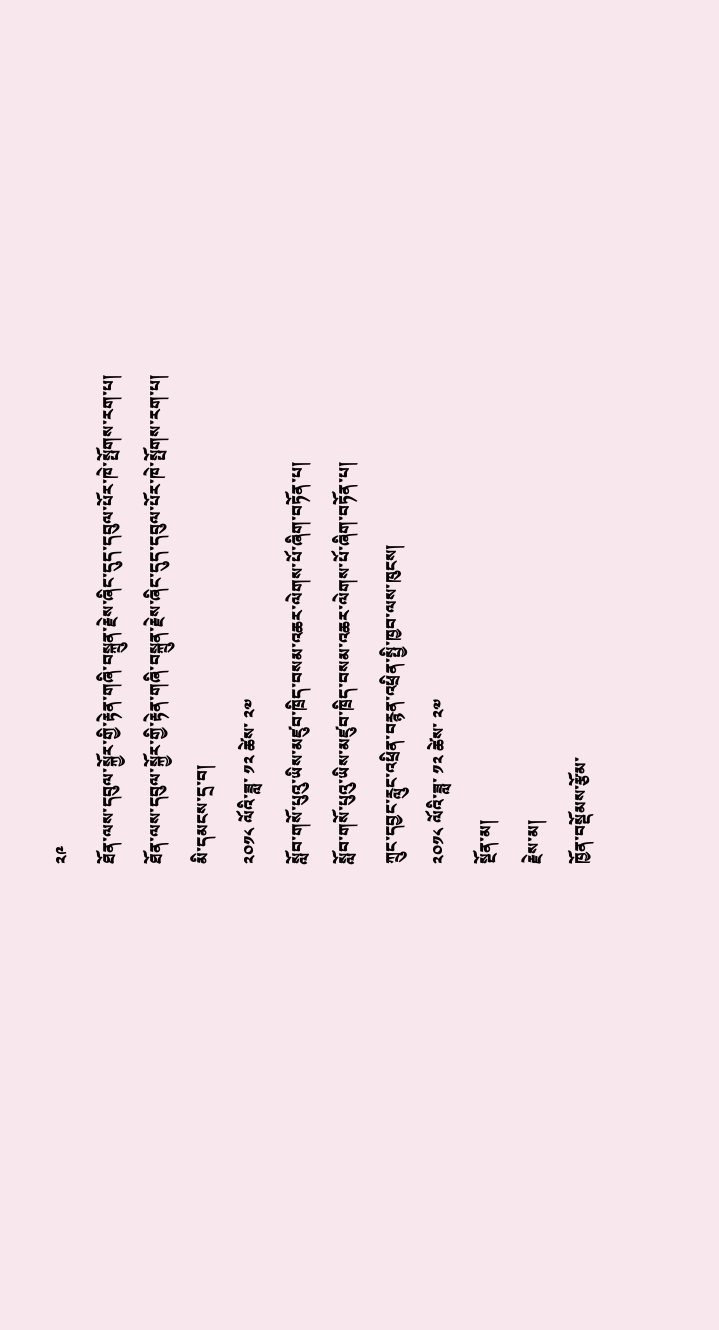༢༩
ཐོན་ལས་དབུལ་སྐྱོར་གྱི་རྟེན་གཞི་བསྐྲུན་རྗེས་ཞིང་དུད་དབུལ་པོར་ཁེ་སྤོགས་རག་པ།
ཐོན་ལས་དབུལ་སྐྱོར་གྱི་རྟེན་གཞི་བསྐྲུན་རྗེས་ཞིང་དུད་དབུལ་པོར་ཁེ་སྤོགས་རག་པ།
མི་དམངས་དྲ་བ།
༢༠༡༨ ལོའི་ཟླ་ ༡༢ ཚེས་ ༢༧
སློབ་གསོ་པུའུ་ཡིས་མཛུབ་ཁྲིད་བསམ་འཆར་ལེགས་པོ་ཞིག་བཏོན་པ།
སློབ་གསོ་པུའུ་ཡིས་མཛུབ་ཁྲིད་བསམ་འཆར་ལེགས་པོ་ཞིག་བཏོན་པ།
ཀྲུང་དབྱང་རླུང་འཕྲིན་བརྙན་འཕྲིན་སྤྱི་ཁྱབ་ལས་ཁུངས།
༢༠༡༨ ལོའི་ཟླ་ ༡༢ ཚེས་ ༢༧
སྔོན་མ།
རྗེས་མ།
ཁྱོན་བསྡོམས་རྩོམ་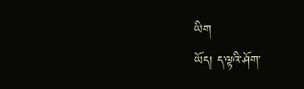ཡིག
ཡོད། ད་ལྟའི་ཤོག་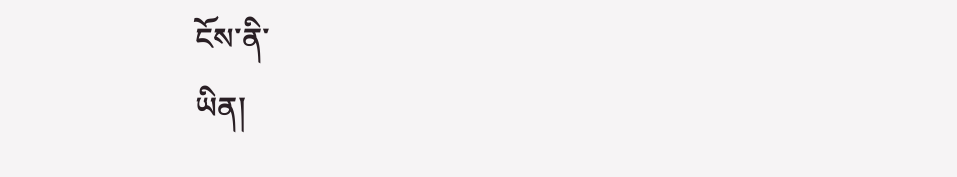ངོས་ནི་
ཡིན།